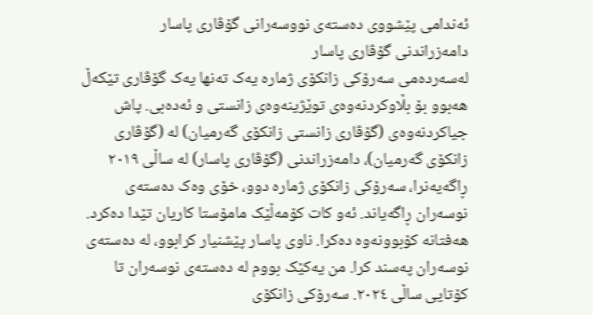ئەندامی پێشووی دەستەی نووسەرانی گۆڤاری پاسار
دامەزراندنی گۆڤاری پاسار
لەسەردەمی سەرۆکی زانکۆی ژمارە یەک تەنها یەک گۆڤاری تێکەڵ هەبوو بۆ بڵاوکردنەوەی توێژينەوەی زانستی و ئەدەبی. پاش جیاکردنەوەی (گۆڤاری زانستی زانکۆی گەرمیان) لە (گۆڤاری زانکۆی گەرمیان)، دامەزراندنی (گۆڤاری پاسار) لە ساڵی ٢٠١٩ ڕاگەیەنرا، سەرۆکی زانکۆی ژمارە دوو، خۆی وەک دەستەی نوسەران ڕاگەیاند. ئەو کات کۆمەڵێک مامۆستا کاریان تێدا دەکرد. هەفتانە کۆبوونەوە دەکرا. ناوی پاسار پێشنیار کرابوو، لە دەستەی نوسەران پەسند کرا. من یەکێک بووم لە دەستەی نوسەران تا کۆتایی ساڵی ٢٠٢٤. سەرۆکی زانکۆی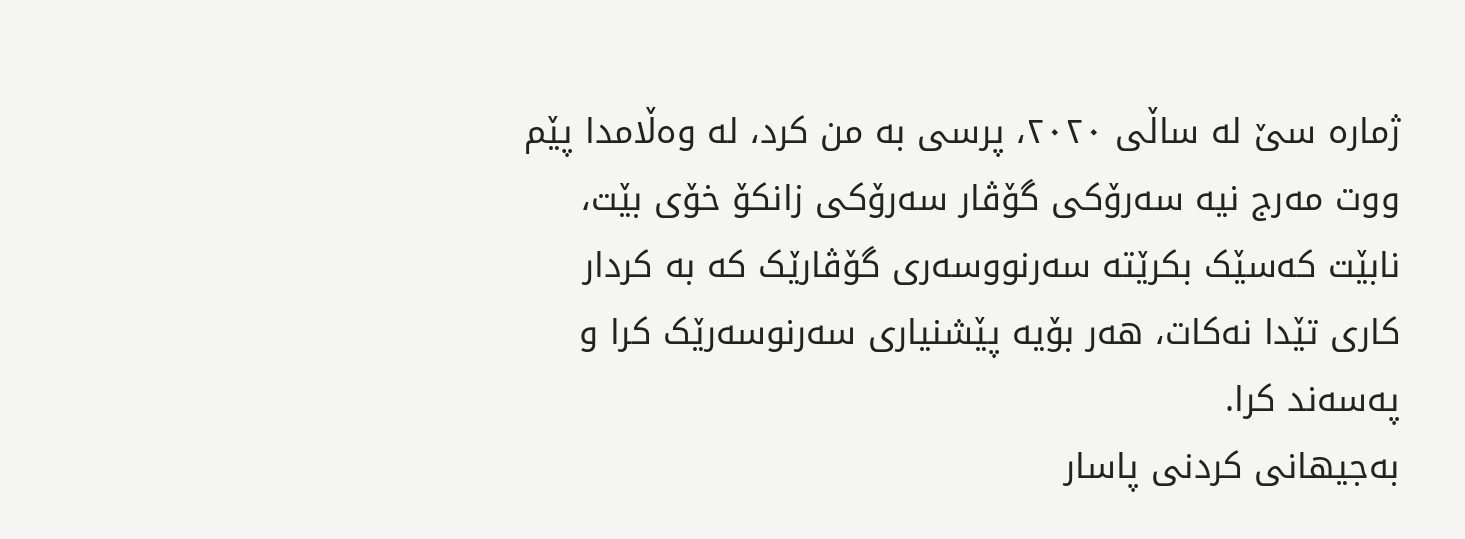ژمارە سێ لە ساڵی ٢٠٢٠، پرسی بە من کرد، لە وەڵامدا پێم ووت مەرج نیە سەرۆکی گۆڤار سەرۆکی زانکۆ خۆی بێت، نابێت کەسێک بکرێتە سەرنووسەری گۆڤارێک کە بە کردار کاری تێدا نەکات، هەر بۆیە پێشنیاری سەرنوسەرێک کرا و پەسەند کرا.
بەجیهانی کردنی پاسار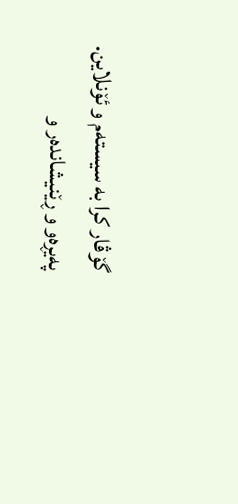گۆڤار کرا بە سیستەم و ئۆنلاین. پەیڕەو و ڕێنیشاندەر و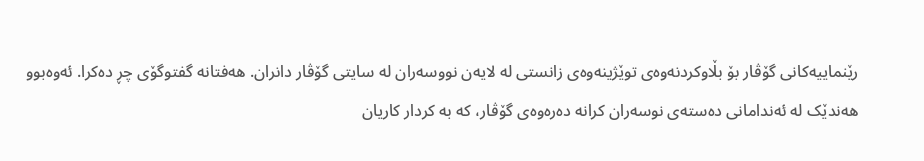رێنماییەکانی گۆڤار بۆ بڵاوکردنەوەی توێژينەوەی زانستی لە لایەن نووسەران لە سایتی گۆڤار دانران. هەفتانە گفتوگۆی چڕ دەکرا. ئەوەبوو هەندێک لە ئەندامانی دەستەی نوسەران کرانە دەرەوەی گۆڤار، کە بە کردار کاریان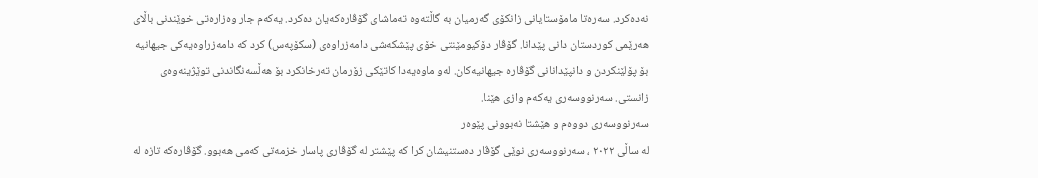نەدەکرد. سەرەتا مامۆستایانی زانکۆی گەرمیان بە گاڵتەوە تەماشای گۆڤارەکەیان دەکرد. یەکەم جار وەزارەتی خوێندنی باڵای ھەرێمی کوردستان دانی پێدانا. گۆڤار دۆکیومێنتی خۆی پێشکەشی دامەزراوەی (سکۆپەس) کرد کە دامەزراوەیەکی جیهانیە بۆ پۆلێنکردن و دانپێدانانی گۆڤارە جیهانیەکان. لەو ماوەیەدا کاتێکی زۆرمان تەرخانکرد بۆ هەڵسەنگاندنی توێژینەوەی زانستی. سەرنووسەری یەکەم وازی هێنا.
سەرنووسەری دووەم و هێشتا نەبوونی پێوەر
لە ساڵی ٢٠٢٢ ، سەرنووسەری نوێی گۆڤار دەستنیشان کرا کە پێشتر لە گۆڤاری پاسار خزمەتی کەمی هەبوو. گۆڤارەکە تازە لە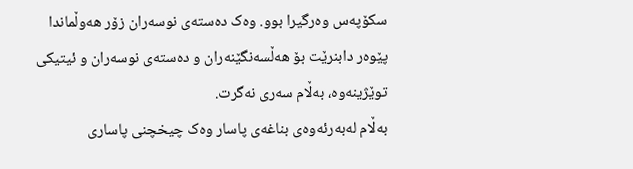سکۆپەس وەرگیرا بوو. وەک دەستەی نوسەران زۆر هەوڵماندا پێوەر دابنرێت بۆ هەڵسەنگێنەران و دەستەی نوسەران و ئیتیکی توێژینەوە، بەڵام سەری نەگرت.
بەڵام لەبەرئەوەی بناغەی پاسار وەک چیخچنی پاساری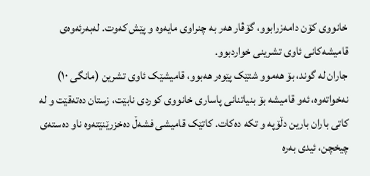خانووی کۆن دامەزرابوو، گۆڤار هەر بە چنراوی مایەوە و پێش کەوت. لەبەرئەوەی قامیشەکانی ئاوی تشرینی خواردبوو.
جاران لە گوند، بۆ هەموو شتێک پێوەر هەبوو، قامیشێک ئاوی تشرین (مانگی ١٠) نەخواتەوە، ئەو قامیشە بۆ بنیاتنانی پاساری خانووی کوردی نابێت، زستان دەتەقێت و لە کاتی باران بارین دڵۆپە و تکە دەکات. کاتێک قامیشی فشەڵ دەخزرێنێتەوە ناو دەستەی چیخچن، ئیدی بەرە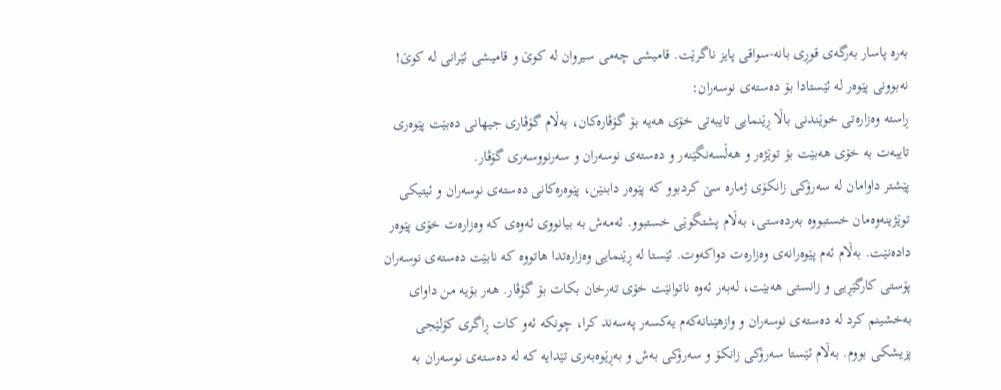بەرە پاسار بەرگەی قوڕی بانە-سواقی پایز ناگرێت. قامیشی چەمی سیروان لە کوێ و قامیشی ئێرانی لە کوێ!
نەبوونی پێوەر لە ئێستادا بۆ دەستەی نوسەران:
ڕاستە وەزارەتی خوێندنی باڵا ڕێنمایی تایبەتی خۆی هەیە بۆ گۆڤارەکان، بەڵام گۆڤاری جیهانی دەبێت پێوەری تایبەت بە خۆی هەبێت بۆ توێژەر و هەڵسەنگێنەر و دەستەی نوسەران و سەرنووسەری گۆڤار.
پێشتر داوامان لە سەرۆکی زانکۆی ژمارە سێ کردبوو کە پێوەر دابنێن، پێوەرەکانی دەستەی نوسەران و ئیتیکی توێژینەوەمان خستبووە بەردەستی، بەڵام پشتگوێی خستبوو. ئەمەش بە بیانووی ئەوەی کە وەزارەت خۆی پێوەر دادەنێت. بەڵام ئەم پێوەرانەی وەزارەت دواکەوت. ئێستا لە ڕێنمایی وەزارەتدا هاتووە کە نابێت دەستەی نوسەران پۆستی کارگێڕیی و زانستی هەبێت، لەبەر ئەوە ناتوانێت خۆی تەرخان بکات بۆ گۆڤار. هەر بۆیە من داوای بەخشینم کرد لە دەستەی نوسەران و وازهێنانەکەم یەکسەر پەسەند کرا، چونکە ئەو کات ڕاگری کۆلێجی پزیشکی بووم. بەڵام ئێستا سەرۆکی زانکۆ و سەرۆکی بەش و بەڕێوەبەری تێدایە کە لە دەستەی نوسەران بە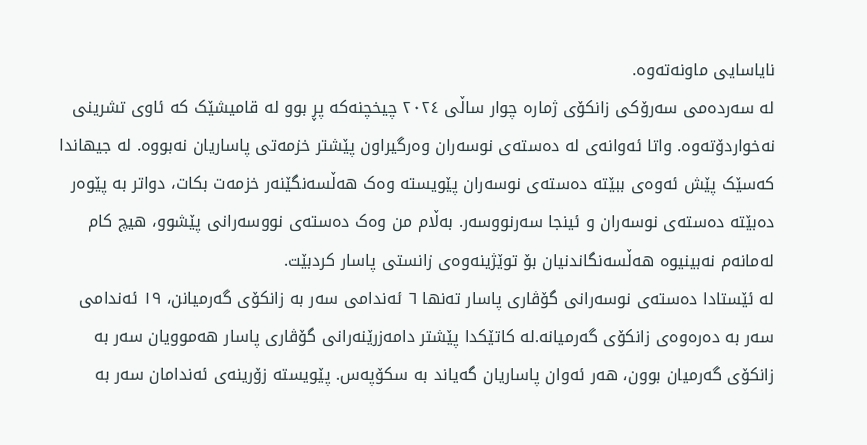نایاسایی ماونەتەوە.
لە سەردەمی سەرۆکی زانکۆی ژمارە چوار ساڵی ٢٠٢٤ چیخچنەکە پڕ بوو لە قامیشێک کە ئاوی تشرینی نەخواردۆتەوە. واتا ئەوانەی لە دەستەی نوسەران وەرگیراون پێشتر خزمەتی پاساریان نەبووە. لە جیهاندا کەسێک پێش ئەوەی ببێتە دەستەی نوسەران پێویستە وەک هەڵسەنگێنەر خزمەت بکات، دواتر بە پێوەر دەبێتە دەستەی نوسەران و ئینجا سەرنووسەر. بەڵام من وەک دەستەی نووسەرانی پێشوو، هیچ کام لەمانەم نەبینیوە هەڵسەنگاندنیان بۆ توێژینەوەی زانستی پاسار کردبێت.
لە ئێستادا دەستەی نوسەرانی گۆڤاری پاسار تەنها ٦ ئەندامی سەر بە زانکۆی گەرمیانن، ١٩ ئەندامی سەر بە دەرەوەی زانکۆی گەرمیانە.لە کاتێکدا پێشتر دامەزرێنەرانی گۆڤاری پاسار هەموویان سەر بە زانکۆی گەرمیان بوون، هەر ئەوان پاساریان گەیاند بە سکۆپەس. پێویستە زۆرینەی ئەندامان سەر بە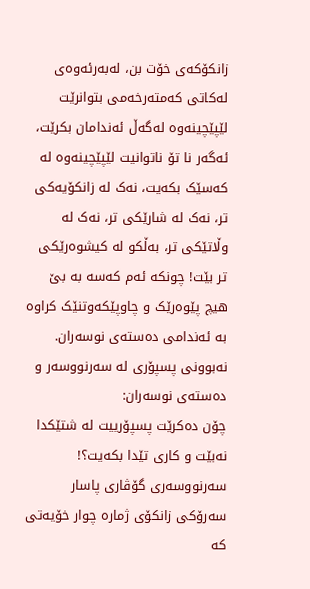زانکۆکەی خۆت بن، لەبەرئەوەی لەکاتی کەمتەرخەمی بتوانرێت لێپێچینەوە لەگەڵ ئەندامان بکرێت، ئەگەر نا تۆ ناتوانیت لێپێچینەوە لە کەسێک بکەیت، نەک لە زانکۆیەکی تر، نەک لە شارێکی تر، نەک لە وڵاتێکی تر، بەڵکو لە کیشوەرێکی تر بێت! چونکە ئەم کەسە بە بێ هیچ پێوەرێک و چاوپێکەوتنێک کراوە بە ئەندامی دەستەی نوسەران.
نەبوونی پسپۆری لە سەرنووسەر و دەستەی نوسەران:
چۆن دەکرێت پسپۆرییت لە شتێکدا نەبێت و کاری تێدا بکەیت؟! سەرنووسەری گۆڤاری پاسار سەرۆکی زانکۆی ژمارە چوار خۆیەتی کە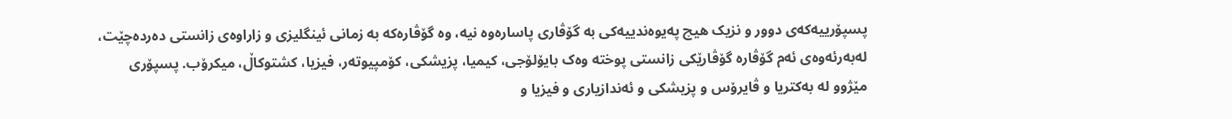پسپۆرییەکەی دوور و نزیک هیچ پەیوەندییەکی بە گۆڤاری پاسارەوە نیە، وە گۆڤارەکە بە زمانی ئینگلیزی و زاراوەی زانستی دەردەچێت، لەبەرئەوەی ئەم گۆڤارە گۆڤارێکی زانستی پوختە وەک بایۆلۆجی، کیمیا، پزیشکی، کۆمپیوتەر، فیزیا، کشتوکاڵ، میکرۆب. پسپۆری مێژوو لە بەکتریا و ڤایرۆس و پزیشکی و ئەندازیاری و فیزیا و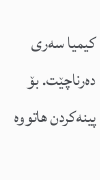کیمیا سەری دەرناچێت. بۆ پینەکردن هاتووە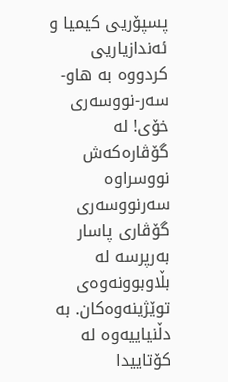پسپۆریی کیمیا و ئەندازیاریی کردووە بە هاو-سەر-نووسەری خۆی! لە گۆڤارەکەش نووسراوە سەرنووسەری گۆڤاری پاسار بەرپرسە لە بڵاوبوونەوەی توێژینەوەکان. بە دڵنیاییەوە لە کۆتاییدا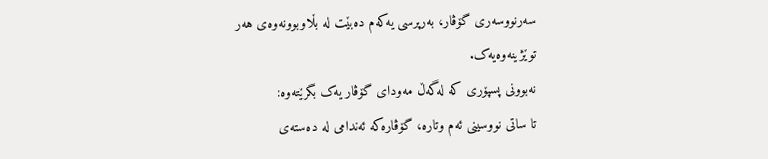سەرنووسەری گۆڤار، بەرپرسی یەکەم دەبێت لە بڵاوبوونەوەی هەر توێژینەوەیەک.
نەبوونی پسپۆری کە لەگەڵ مەودای گۆڤار یەک بگرێتەوە:
تا ساتی نووسینی ئەم وتارە، گۆڤارەکە ئەندامی لە دەستەی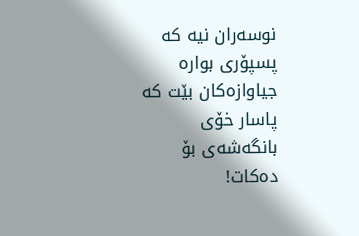نوسەران نیە کە پسپۆری بوارە جیاوازەکان بێت کە پاسار خۆی بانگەشەی بۆ دەکات!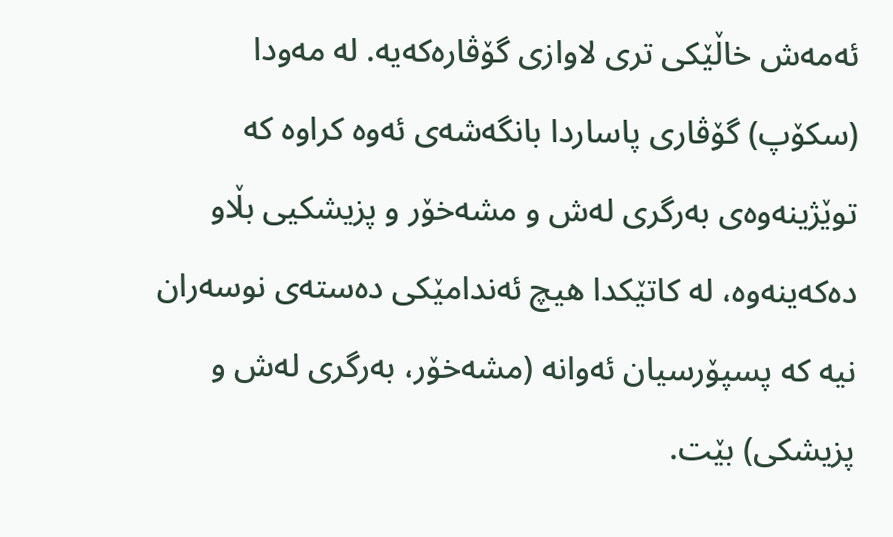ئەمەش خاڵێکی تری لاوازی گۆڤارەکەیە. لە مەودا (سکۆپ) گۆڤاری پاساردا بانگەشەی ئەوە کراوە کە توێژینەوەی بەرگری لەش و مشەخۆر و پزیشکیی بڵاو دەکەینەوە، لە کاتێکدا هیچ ئەندامێکی دەستەی نوسەران نیە کە پسپۆرسیان ئەوانە (مشەخۆر، بەرگری لەش و پزیشکی) بێت.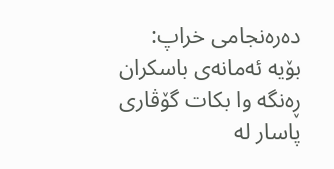دەرەنجامی خراپ:
بۆیە ئەمانەی باسکران ڕەنگە وا بکات گۆڤاری پاسار لە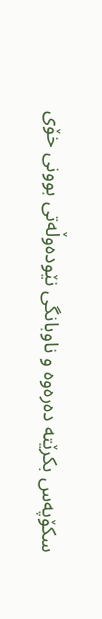سکۆپەس بکرێتە دەرەوە و ناوبانگی نێودەوڵەتی بوونی خۆی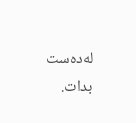لەدەست بدات.